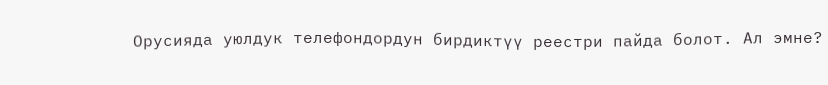Орусияда уюлдук телефондордун бирдиктүү реестри пайда болот. Ал эмне?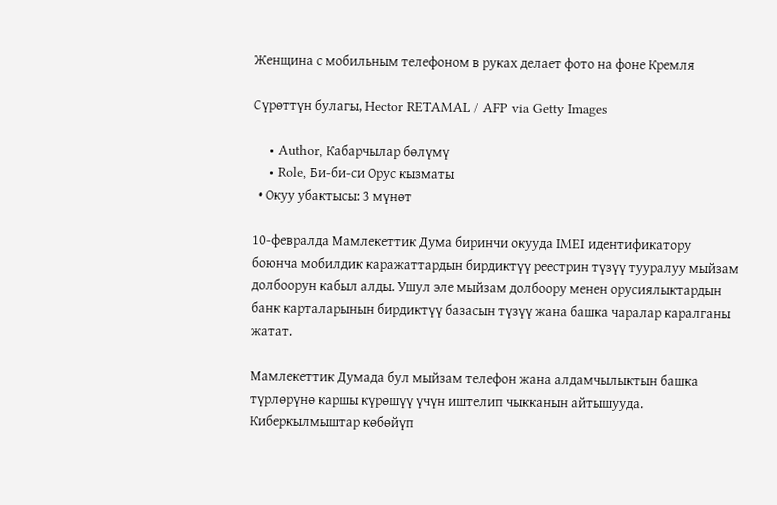Женщина с мобильным телефоном в руках делает фото на фоне Кремля

Сүрөттүн булагы, Hector RETAMAL / AFP via Getty Images

    • Author, Кабарчылар бөлүмү
    • Role, Би-би-си Орус кызматы
  • Окуу убактысы: 3 мүнөт

10-февралда Мамлекеттик Дума биринчи окууда IMEI идентификатору боюнча мобилдик каражаттардын бирдиктүү реестрин түзүү тууралуу мыйзам долбоорун кабыл алды. Ушул эле мыйзам долбоору менен орусиялыктардын банк карталарынын бирдиктүү базасын түзүү жана башка чаралар каралганы жатат.

Мамлекеттик Думада бул мыйзам телефон жана алдамчылыктын башка түрлөрүнө каршы күрөшүү үчүн иштелип чыкканын айтышууда. Киберкылмыштар көбөйүп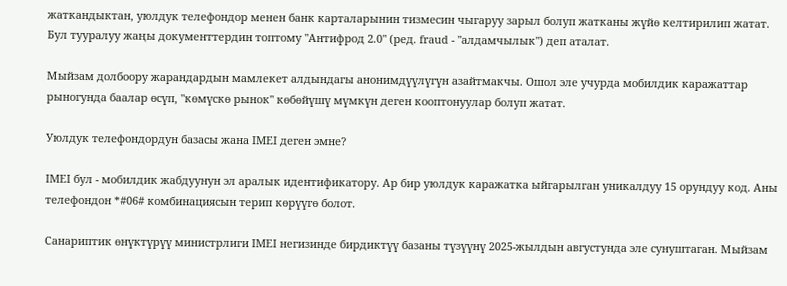жаткандыктан, уюлдук телефондор менен банк карталарынин тизмесин чыгаруу зарыл болуп жатканы жүйө келтирилип жатат. Бул тууралуу жаңы документтердин топтому "Антифрод 2.0" (ред. fraud - "алдамчылык") деп аталат.

Мыйзам долбоору жарандардын мамлекет алдындагы анонимдүүлүгүн азайтмакчы. Ошол эле учурда мобилдик каражаттар рыногунда баалар өсүп, "көмүскө рынок" көбөйүшү мүмкүн деген кооптонуулар болуп жатат.

Уюлдук телефондордун базасы жана IMEI деген эмне?

IMEI бул - мобилдик жабдуунун эл аралык идентификатору. Ар бир уюлдук каражатка ыйгарылган уникалдуу 15 орундуу код. Аны телефондон *#06# комбинациясын терип көрүүгө болот.

Санариптик өнүктүрүү министрлиги IMEI негизинде бирдиктүү базаны түзүүнү 2025-жылдын августунда эле сунуштаган. Мыйзам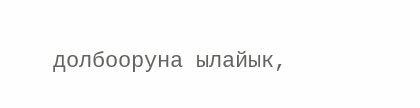долбооруна ылайык,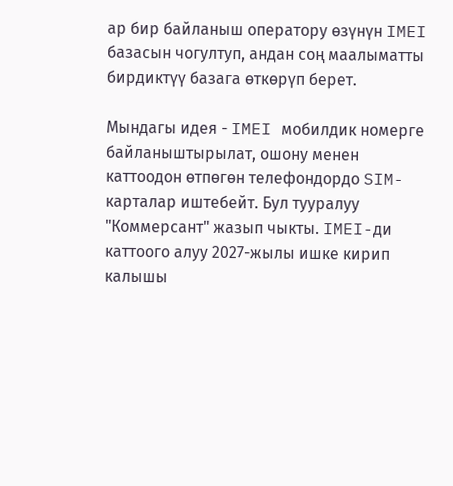ар бир байланыш оператору өзүнүн IMEI базасын чогултуп, андан соң маалыматты бирдиктүү базага өткөрүп берет.

Мындагы идея - IMEI мобилдик номерге байланыштырылат, ошону менен каттоодон өтпөгөн телефондордо SIM-карталар иштебейт. Бул тууралуу "Коммерсант" жазып чыкты. IMEI-ди каттоого алуу 2027-жылы ишке кирип калышы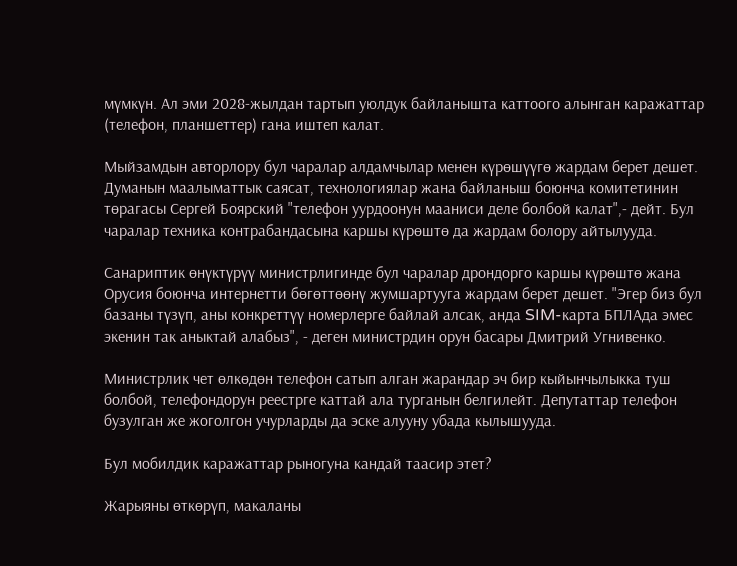мүмкүн. Ал эми 2028-жылдан тартып уюлдук байланышта каттоого алынган каражаттар (телефон, планшеттер) гана иштеп калат.

Мыйзамдын авторлору бул чаралар алдамчылар менен күрөшүүгө жардам берет дешет. Думанын маалыматтык саясат, технологиялар жана байланыш боюнча комитетинин төрагасы Сергей Боярский "телефон уурдоонун мааниси деле болбой калат",- дейт. Бул чаралар техника контрабандасына каршы күрөштө да жардам болору айтылууда.

Санариптик өнүктүрүү министрлигинде бул чаралар дрондорго каршы күрөштө жана Орусия боюнча интернетти бөгөттөөнү жумшартууга жардам берет дешет. "Эгер биз бул базаны түзүп, аны конкреттүү номерлерге байлай алсак, анда SIM-карта БПЛАда эмес экенин так аныктай алабыз", - деген министрдин орун басары Дмитрий Угнивенко.

Министрлик чет өлкөдөн телефон сатып алган жарандар эч бир кыйынчылыкка туш болбой, телефондорун реестрге каттай ала турганын белгилейт. Депутаттар телефон бузулган же жоголгон учурларды да эске алууну убада кылышууда.

Бул мобилдик каражаттар рыногуна кандай таасир этет?

Жарыяны өткөрүп, макаланы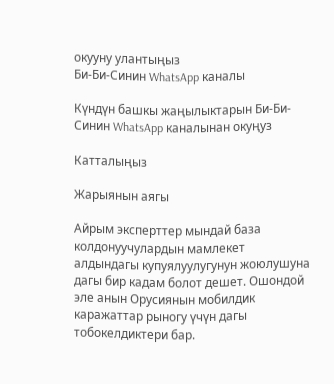окууну улантыңыз
Би-Би-Синин WhatsApp каналы

Күндүн башкы жаңылыктарын Би-Би-Синин WhatsApp каналынан окуңуз

Катталыңыз

Жарыянын аягы

Айрым эксперттер мындай база колдонуучулардын мамлекет алдындагы купуялуулугунун жоюлушуна дагы бир кадам болот дешет. Ошондой эле анын Орусиянын мобилдик каражаттар рыногу үчүн дагы тобокелдиктери бар.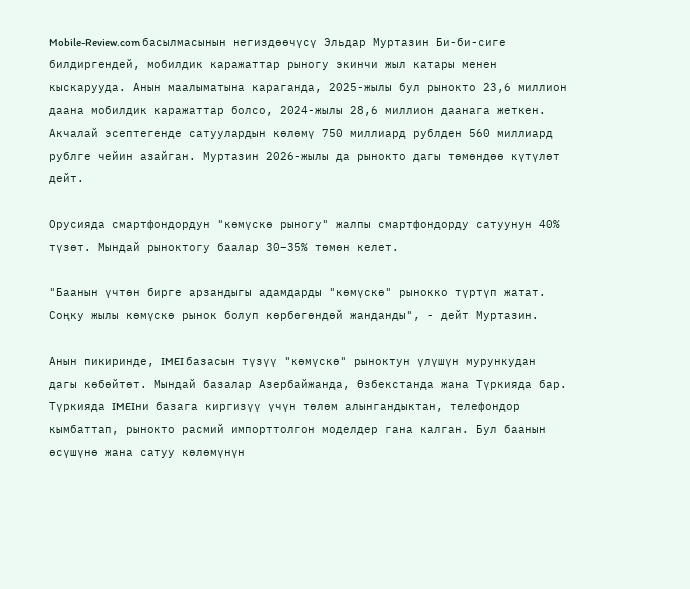Mobile-Review.com басылмасынын негиздөөчүсү Эльдар Муртазин Би-би-сиге билдиргендей, мобилдик каражаттар рыногу экинчи жыл катары менен кыскарууда. Анын маалыматына караганда, 2025-жылы бул рынокто 23,6 миллион даана мобилдик каражаттар болсо, 2024-жылы 28,6 миллион даанага жеткен. Акчалай эсептегенде сатуулардын көлөмү 750 миллиард рублден 560 миллиард рублге чейин азайган. Муртазин 2026-жылы да рынокто дагы төмөндөө күтүлөт дейт.

Орусияда смартфондордун "көмүскө рыногу" жалпы смартфондорду сатуунун 40% түзөт. Мындай рыноктогу баалар 30–35% төмөн келет.

"Баанын үчтөн бирге арзандыгы адамдарды "көмүскө" рынокко түртүп жатат. Соңку жылы көмүскө рынок болуп көрбөгөндөй жанданды", - дейт Муртазин.

Анын пикиринде, IMEI базасын түзүү "көмүскө" рыноктун үлүшүн мурункудан дагы көбөйтөт. Мындай базалар Азербайжанда, Өзбекстанда жана Түркияда бар. Түркияда IMEIни базага киргизүү үчүн төлөм алынгандыктан, телефондор кымбаттап, рынокто расмий импорттолгон моделдер гана калган. Бул баанын өсүшүнө жана сатуу көлөмүнүн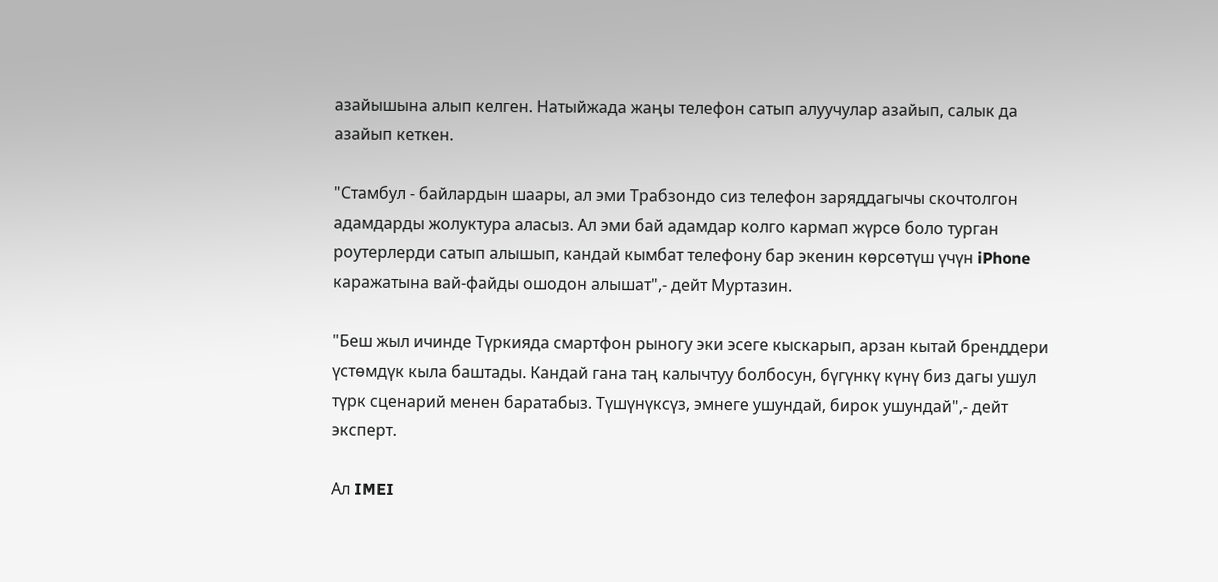азайышына алып келген. Натыйжада жаңы телефон сатып алуучулар азайып, салык да азайып кеткен.

"Стамбул - байлардын шаары, ал эми Трабзондо сиз телефон заряддагычы скочтолгон адамдарды жолуктура аласыз. Ал эми бай адамдар колго кармап жүрсө боло турган роутерлерди сатып алышып, кандай кымбат телефону бар экенин көрсөтүш үчүн iPhone каражатына вай-файды ошодон алышат",- дейт Муртазин.

"Беш жыл ичинде Түркияда смартфон рыногу эки эсеге кыскарып, арзан кытай бренддери үстөмдүк кыла баштады. Кандай гана таң калычтуу болбосун, бүгүнкү күнү биз дагы ушул түрк сценарий менен баратабыз. Түшүнүксүз, эмнеге ушундай, бирок ушундай",- дейт эксперт.

Ал IMEI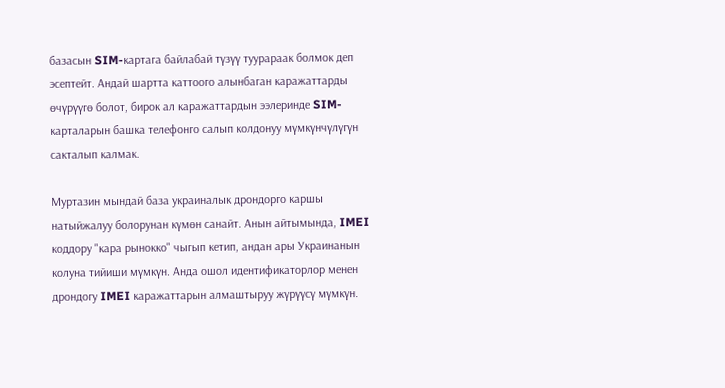базасын SIM-картага байлабай түзүү туурараак болмок деп эсептейт. Андай шартта каттоого алынбаган каражаттарды өчүрүүгө болот, бирок ал каражаттардын ээлеринде SIM-карталарын башка телефонго салып колдонуу мүмкүнчүлүгүн сакталып калмак.

Муртазин мындай база украиналык дрондорго каршы натыйжалуу болорунан күмөн санайт. Анын айтымында, IMEI коддору "кара рынокко" чыгып кетип, андан ары Украинанын колуна тийиши мүмкүн. Анда ошол идентификаторлор менен дрондогу IMEI каражаттарын алмаштыруу жүрүүсү мүмкүн.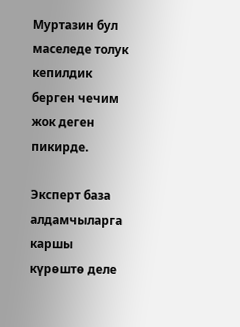Муртазин бул маселеде толук кепилдик берген чечим жок деген пикирде.

Эксперт база алдамчыларга каршы күрөштө деле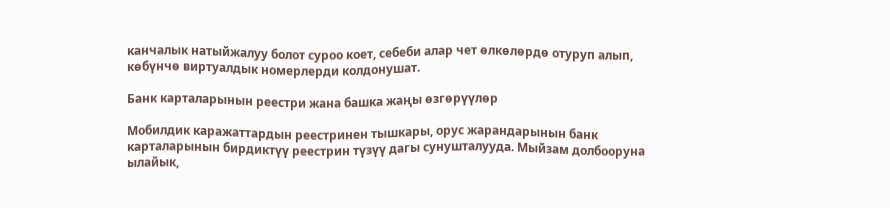канчалык натыйжалуу болот суроо коет, себеби алар чет өлкөлөрдө отуруп алып, көбүнчө виртуалдык номерлерди колдонушат.

Банк карталарынын реестри жана башка жаңы өзгөрүүлөр

Мобилдик каражаттардын реестринен тышкары, орус жарандарынын банк карталарынын бирдиктүү реестрин түзүү дагы сунушталууда. Мыйзам долбооруна ылайык,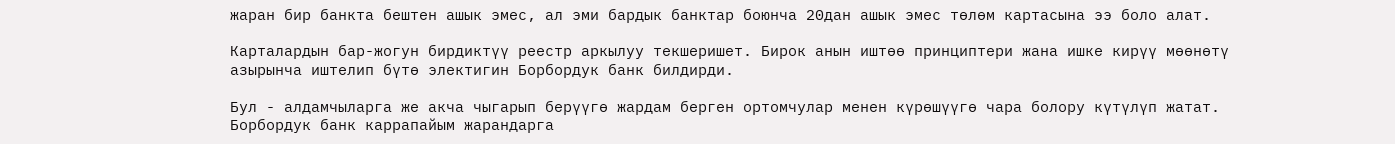жаран бир банкта бештен ашык эмес, ал эми бардык банктар боюнча 20дан ашык эмес төлөм картасына ээ боло алат.

Карталардын бар-жогун бирдиктүү реестр аркылуу текшеришет. Бирок анын иштөө принциптери жана ишке кирүү мөөнөтү азырынча иштелип бүтө электигин Борбордук банк билдирди.

Бул - алдамчыларга же акча чыгарып берүүгө жардам берген ортомчулар менен күрөшүүгө чара болору күтүлүп жатат. Борбордук банк каррапайым жарандарга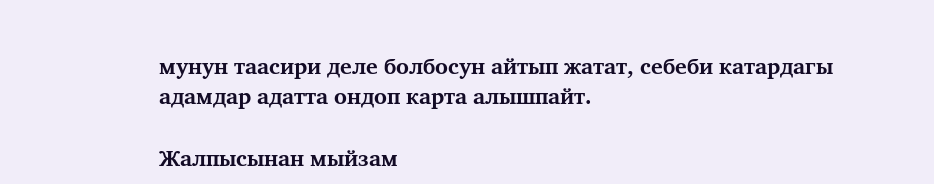мунун таасири деле болбосун айтып жатат, себеби катардагы адамдар адатта ондоп карта алышпайт.

Жалпысынан мыйзам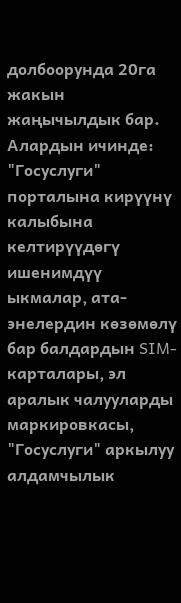долбоорунда 20га жакын жаңычылдык бар. Алардын ичинде: "Госуслуги" порталына кирүүнү калыбына келтирүүдөгү ишенимдүү ыкмалар, ата-энелердин көзөмөлү бар балдардын SIM-карталары, эл аралык чалууларды маркировкасы, "Госуслуги" аркылуу алдамчылык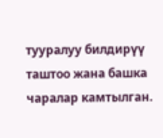тууралуу билдирүү таштоо жана башка чаралар камтылган.